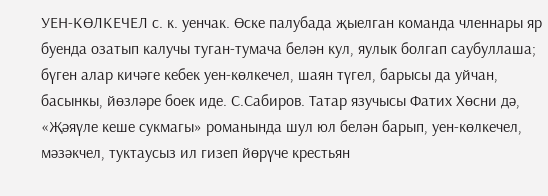УЕН-КӨЛКЕЧЕЛ с. к. уенчак. Өске палубада җыелган команда членнары яр буенда озатып калучы туган-тумача белән кул, яулык болгап саубуллаша; бүген алар кичәге кебек уен-көлкечел, шаян түгел, барысы да уйчан, басынкы, йөзләре боек иде. С.Сабиров. Татар язучысы Фатих Хөсни дә, «Җәяүле кеше сукмагы» романында шул юл белән барып, уен-көлкечел, мәзәкчел, туктаусыз ил гизеп йөрүче крестьян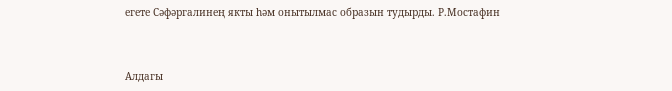егете Сәфәргалинең якты һәм онытылмас образын тудырды. Р.Мостафин



Алдагы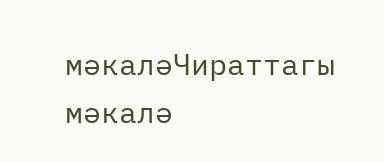мәкаләЧираттагы мәкалә